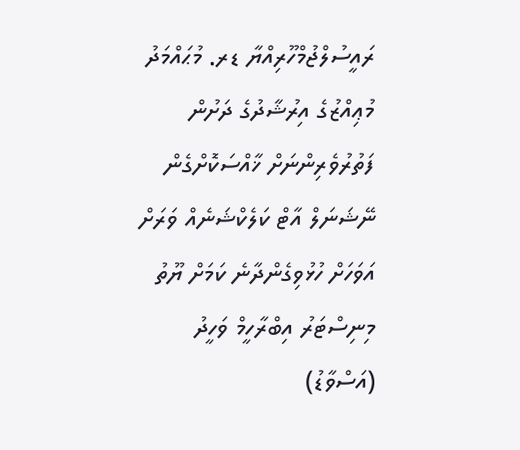ރައީސުލްޖުމްހޫރިއްޔާ ޑރ. މުޙައްމަދު މުޢިއްޒުގެ އިރުޝާދުގެ ދަށުން ފަތުރުވެރިންނަށް ޚާއްސަކޮށްގެން ނޭޝަނަލް އާޓް ކަލެކްޝަނެއް ވަރަށް އަވަހަށް ހުޅުވިގެންދާނެ ކަމަށް ޔޫތު މިނިސްޓަރު އިބްރާހީމް ވަހީދު (އަސްވާޑު)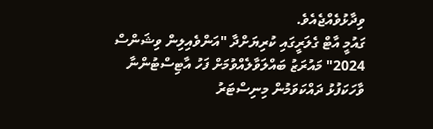ވިދާޅުވެއްޖެއެވެ.
ގައުމީ އާޓް ގެލަރީގައި ކުރިޔަށްދާ "އަންވެއިލިން ވިޝަންސް 2024" މައުރަޒު ބައްލަވާލެއްވުމަށް ފަހު އާޓިސްޓުންނާ ވާހަކަފުޅު ދައްކަވަމުން މިނިސްޓަރު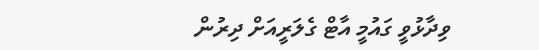ވިދާޅުވީ ގައުމީ އާޓް ގެލަރީއަށް ދިރުން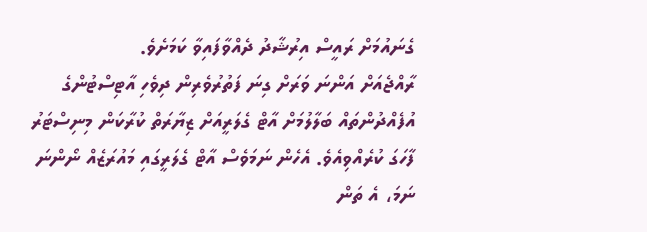ގެނައުމަށް ރައީސް އިރުޝާދު ދެއްވާފައިވާ ކަމަށެވެ.
ރާއްޖެއަށް އަންނަ ވަރަށް ގިނަ ފަތުރުވެރިން ދިވެހި އާޓިސްޓުންގެ އުފެއްދުންތައް ބަލާލުމަށް އާޓް ގެލަރީއަށް ޒިޔާރަތް ކުރާކަން މިނިސްޓަރު ފާހަގަ ކުރެއްވިއެވެ. އެހެން ނަމަވެސް އާޓް ގެލަރީގައި މައުރަޒެއް ނޯންނަ ނަމަ، އެ ތަން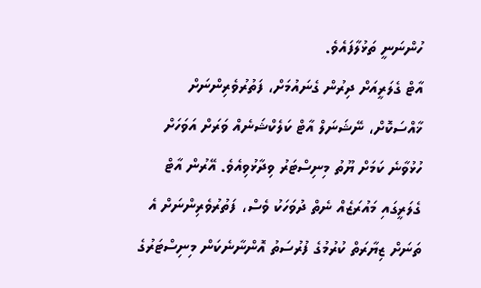ހުންނަނީ ތަޅުލާފައެވެ.
އާޓް ގެލަރީއަށް ދިރުން ގެނައުމަށް، ފަތުރުވެރިންނަށް ޚާއްސަކޮށް، ނޭޝަނަލް އާޓް ކަލެކްޝަނެއް ވަރަށް އަވަހަށް ހުޅުވާނެ ކަމަށް ޔޫތު މިނިސްޓަރު ވިދާޅުވިއެވެ. އޭރުން އާޓް ގެލަރީގައި މައުރަޒެއް ނެތް ދުވަހަކު ވެސް، ފަތުރުވެރިންނަށް އެ ތަނަށް ޒިޔާރަތް ކުރުމުގެ ފުރުސަތު އޮންނާނެކަން މިނިސްޓަރުގެ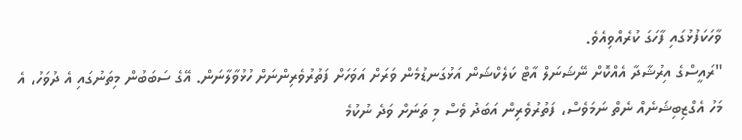ވާހަކަފުޅުގައި ފާހަގަ ކުރެއްވިއެވެ.
"ރައީސްގެ އިރުޝާދާ އެއްކޮށް ނޭޝަނަލް އާޓް ކަލެކްޝަން އަޅުގަނޑުމެން ވަރަށް އަވަހަށް ފަތުރުވެރިންނަށް ހުޅުވާލާނަން. އޭގެ ސަބަބުން މިތަނުގައި އެ ދުވަހު، އެ މަހު އެގްޒިބިޝަނެއް ނެތް ނަމަވެސް، ފަތުރުވެރިން އަބަދު ވެސް މި ތަނަށް ވަދެ ނުކުމެ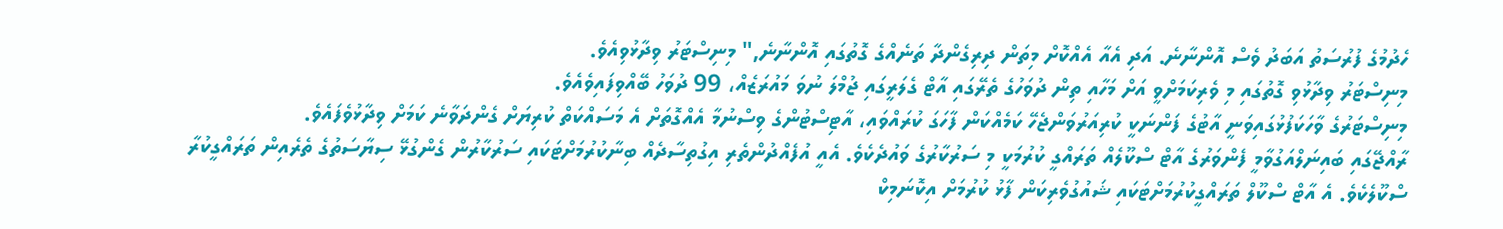ހެދުމުގެ ފުރުސަތު އަބަދު ވެސް އޮންނާނެ. އަދި އެއާ އެއްކޮށް މިތަން ދިރިގެންދާ ތަނެއްގެ ގޮތުގައި އޮންނާނެ," މިނިސްޓަރު ވިދާޅުވިއެވެ.
މިނިސްޓަރު ވިދާޅުވި ގޮތުގައި މި ވެރިކަމަށްވީ އަށް މަހާއި ތިން ދުވަހުގެ ތެރޭގައި އާޓް ގެލަރީގައި ޖުމްލަ ނުވަ މައުރަޒެއް، 99 ދުވަހު ބޭއްވިފައިވެއެވެ.
މިނިސްޓަރުގެ ވާހަކަފުޅުގައިވަނީ އާޓުގެ ފަންނަކީ ކުރިއަރުވަންޖެހޭ ކަމެއްކަން ފާހަގަ ކުރައްވައި، އާޓިސްޓުންގެ ވިސްނުމާ އެއްގޮތަށް އެ މަސައްކަތް ކުރިޔަށް ގެންދަވާނެ ކަމަށް ވިދާޅުވެފައެވެ.
ރާއްޖޭގައި ބައިނަލްއަގުވާމީ ފެންވަރުގެ އާޓް ސްކޫލެއް ތަރައްގީ ކުރުމަކީ މި ސަރުކާރުގެ ވައުދެކެވެ. އެއީ އުފެއްދުންތެރި އިގުތިސާދެއް ބިނާކުރުމަށްޓަކައި ސަރުކާރުން ގެންގުޅޭ ސިޔާސަތުގެ ތެރެއިން ތަރައްގީކުރާ ސްކޫލެކެވެ. އެ އާޓް ސްކޫލް ތަރައްގީކުރުމަށްޓަކައި ޝައުގުވެރިކަން ފާޅު ކުރުމަށް އިކޮނަމިކް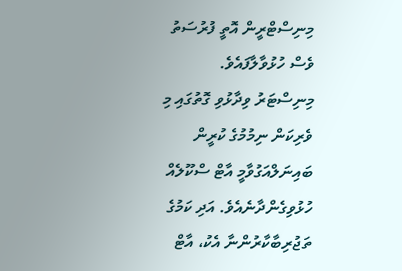މިނިސްޓްރީން އޮތީ ފުރުސަތު ވެސް ހުޅުވާލާފައެވެ.
މިނިސްޓަރު ވިދާޅުވި ގޮތުގައި މި ވެރިކަން ނިމުމުގެ ކުރީން ބައިނަލްއަގުވާމީ އާޓް ސްކޫލެއް ހުޅުވިގެންދާނެއެވެ. އަދި ކަމުގެ ތަޖުރިބާކާރުންނާ އެކު، އާޓް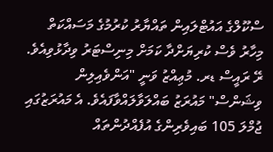ސްކޫލްގެ އައުޓްލައިން ތައްޔާރު ކުރުމުގެ މަސައްކަތް މިހާރު ވެސް ކުރިޔަށްދާ ކަމަށް މިނިސްޓަރު ވިދާޅުވިއެވެ.
ރޭ ރައީސް ޑރ. މުޢިއްޒު ވަނީ "އަންވެއިލިން ވިޝަންސް" މައުރަޒު ބައްލަވާލައްވާފައެވެ. އެ މައުރަޒުގައި ޖުމްލަ 105 ބައިވެރިންގެ އުފެއްދުންތައް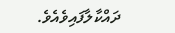ދައްކާލާފައިވެއެވެ.